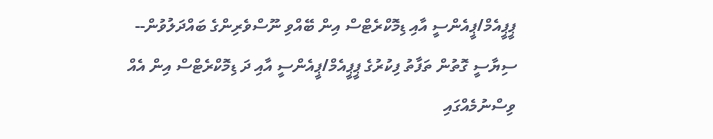ޕީޕީއެމް/ޕީއެންސީ އާއި ޑިމޮކްރެޓްސް އިން ބޭއްވި ނޫސްވެރިންގެ ބައްދަލުވުން--
ސިޔާސީ ގޮތުން ތަފާތު ފިކުރުގެ ޕީޕީއެމް/ޕީއެންސީ އާއި ދަ ޑިމޮކްރެޓްސް އިން އެއް ވިސްނުމެއްގައި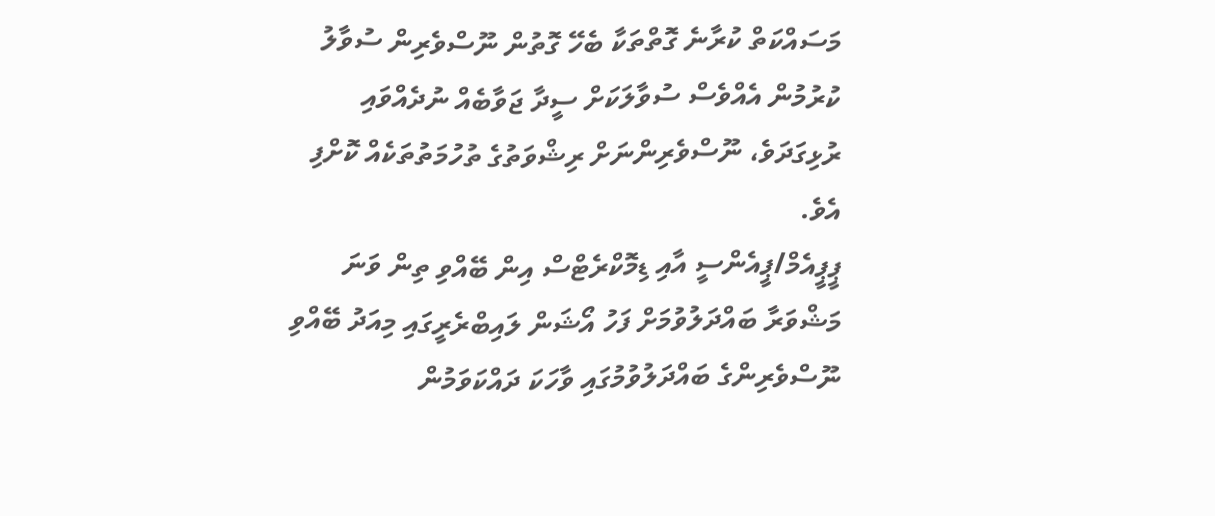މަސައްކަތް ކުރާނެ ގޮތްތަކާ ބެހޭ ގޮތުން ނޫސްވެރިން ސުވާލު ކުރުމުން އެއްވެސް ސުވާލަކަށް ސީދާ ޖަވާބެއް ނުދެއްވައި ރުޅިގަދަވެ، ނޫސްވެރިންނަށް ރިޝްވަތުގެ ތުހުމަތުތަކެއް ކޮށްފި އެވެ.
ޕީޕީއެމް/ޕީއެންސީ އާއި ޑިމޮކްރެޓްސް އިން ބޭއްވި ތިން ވަނަ މަޝްވަރާ ބައްދަލުވުމަށް ފަހު އޯޝަން ލައިބްރެރީގައި މިއަދު ބޭއްވި ނޫސްވެރިންގެ ބައްދަލުވުމުގައި ވާހަކަ ދައްކަވަމުން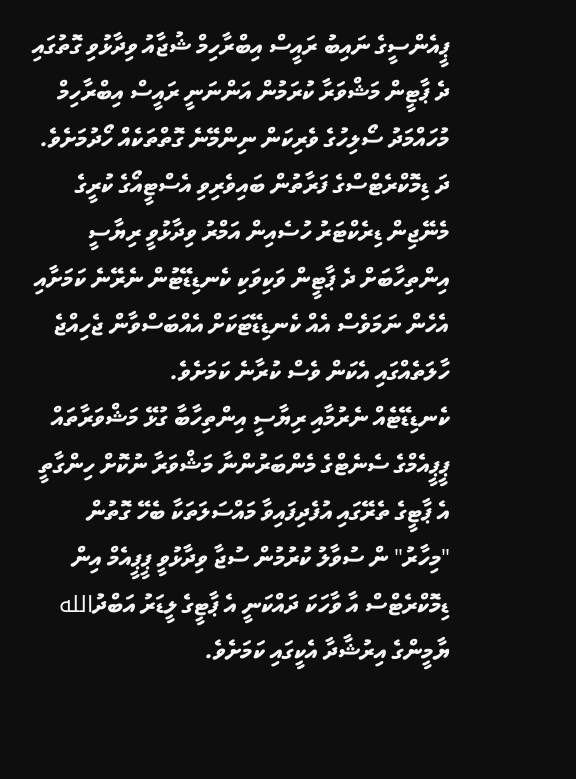ޕީއެންސީގެ ނައިބު ރައީސް އިބްރާހިމް ޝުޖާއު ވިދާޅުވި ގޮތުގައި ދެ ޕާޓީން މަޝްވަރާ ކުރަމުން އަންނަނީ ރައީސް އިބްރާހިމް މުހައްމަދު ސޯލިހުގެ ވެރިކަން ނިންމޭނެ ގޮތްތަކެއް ހޯދުމަށެވެ.
ދަ ޑިމޮކްރެޓްސްގެ ފަރާތުން ބައިވެރިވި އެސްޓީއޯގެ ކުރީގެ މެނޭޖިން ޑިރެކްޓަރު ހުސެއިން އަމްރު ވިދާޅުވީ ރިޔާސީ އިންތިހާބަށް ދެ ޕާޓީން ވަކިވަކި ކެނޑިޑޭޓުން ނެރޭނެ ކަމަށާއި އެހެން ނަމަވެސް އެއް ކެނޑިޑޭޓަކަށް އެއްބަސްވާން ޖެހިއްޖެ ހާލަތެއްގައި އެކަން ވެސް ކުރާނެ ކަމަށެވެ.
ކެނޑިޑޭޓެއް ނެރުމާއި ރިޔާސީ އިންތިހާބާ ގުޅޭ މަޝްވަރާތައް ޕީޕީއެމްގެ ސެނެޓްގެ މެންބަރުންނާ މަޝްވަރާ ނުކޮށް ހިންގާތީ އެ ޕާޓީގެ ތެރޭގައި އުފެދިފައިވާ މައްސަލަތަކާ ބެހޭ ގޮތުން "މިހާރު" ން ސުވާލު ކުރުމުން ސުޖާ ވިދާޅުވީ ޕީޕީއެމް އިން ޑިމޮކްރެޓްސް އާ ވާހަކަ ދައްކަނީ އެ ޕާޓީގެ ލީޑަރު އަބްދުالله ޔާމީންގެ އިރުޝާދާ އެކީގައި ކަމަށެވެ.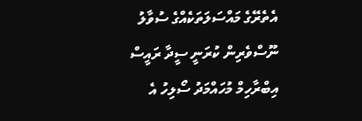އެތެރޭގެ މައްސަލަތަކެއްގެ ސުވާލު ނޫސްވެރިން ކުރަނީ ސީދާ ރައީސް އިބްރާހިމް މުހައްމަދު ސޯލިހު އެ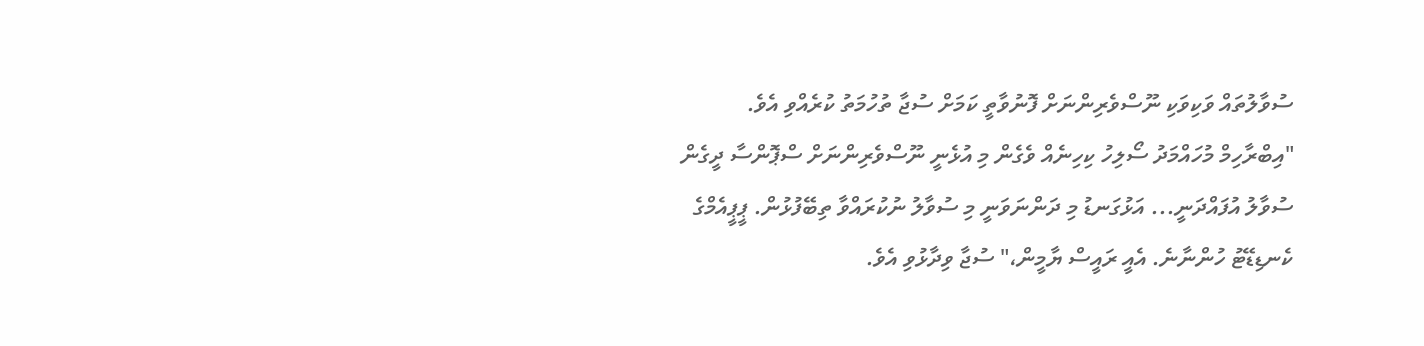ސުވާލުތައް ވަކިވަކި ނޫސްވެރިންނަށް ފޮނުވާތީ ކަމަށް ސުޖާ ތުހުމަތު ކުރެއްވި އެވެ.
"އިބްރާހިމް މުހައްމަދު ސޯލިހު ކިހިނެއް ވެގެން މި އުޅެނީ ނޫސްވެރިންނަށް ސްޕޮންސާ ދީގެން ސުވާލު އުފައްދަނީ... އަޅުގަނޑު މި ދަންނަވަނީ މި ސުވާލު ނުކުރައްވާ ތިބޭފުޅުން. ޕީޕީއެމްގެ ކެނޑިޑޭޓު ހުންނާނެ. އެއީ ރައީސް ޔާމީން،" ސުޖާ ވިދާޅުވި އެވެ.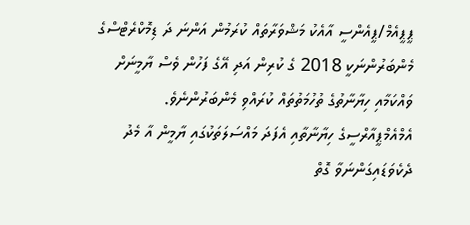ޕީޕީއެމް/ޕީއެންސީ އާއެކު މަޝްވަރާތައް ކުރަމުން އަންނަ ދަ ޑިމޮކްރެޓްސްގެ މެންބަރުންނަކީ 2018 ގެ ކުރިން އަދި އޭގެ ފަހުން ވެސް ޔާމީނަށް ވައްކަމާއި ހިޔާނާތުގެ ތުހުމަތުތައް ކުރައްވި މެންބަރުންނެވެ. އެމްއެމްޕީއާރްސީގެ ހިޔާނާތާއި އެފަދަ މައްސަލަތަކުގައި ޔާމީން އާ މެދު ދެކެވަޑައިގަންނަވާ ގޮތް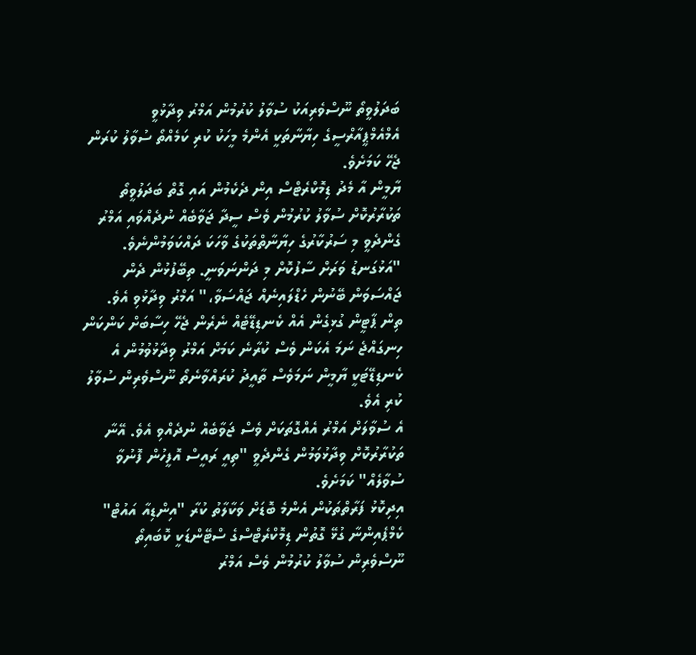ބަދަލުވީތޯ ނޫސްވެރިއަކު ސުވާލު ކުރުމުން އަމްރު ވިދާޅުވީ އެމްއެމްޕީއާރްސީގެ ހިޔާނާތަކީ އެންމެ މީހަކު ކުރި ކަމެއްތޯ ސުވާލު ކުރަން ޖެހޭ ކަމަށެވެ.
ޔާމީން އާ މެދު ޑިމޮކްރެޓްސް އިން ދެކެމުން އައި ގޮތް ބަދަލުވީތޯ ތަކުރާރުކޮށް ސުވާލު ކުރުމުން ވެސް ސީދާ ޖަވާބެއް ނުދެއްވައި އަމްރު ގެންދެވީ މި ސަރުކާރުގެ ހިޔާނާތްތަކުގެ ވާހަކަ ދައްކަވަމުންނެވެ.
"އަޅުގަނޑު ވަރަށް ސާފުކޮށް މި ދަންނަވަނީ. ތިބޭފުޅުން ދެން ޖައްސަވަން ބޭނުން ހެޑްލައިނެއް ޖައްސަވާ،" އަމްރު ވިދާޅުވި އެވެ.
ތިން ޕާޓީން ގުޅިގެން އެއް ކެނޑިޑޭޓެއް ނެރެން ޖެހޭ ހިސާބަށް ކަންކަން ހިނގައްޖެ ނަމަ އެކަން ވެސް ކުރާނެ ކަމަށް އަމްރު ވިދާޅުވުމުން އެ ކެނޑިޑޭޓަކީ ޔާމީން ނަމަވެސް ތާއީދު ކުރައްވާނެތޯ ނޫސްވެރިން ސުވާލު ކުރި އެވެ.
އެ ސުވާލަށް އަމްރު އެއްގޮތަކަށް ވެސް ޖަވާބެއް ނުދެއްވި އެވެ. އޭނާ ތަކުރާރުކޮށް ވިދާޅުވަމުން ގެންދެވީ "ތިއީ ރައީސް އޮފީހުން ފޮނުވާ ސުވާލެއް" ކަމަށެވެ.
އިދިކޮޅު ފަރާތްތަކުން އެންމެ ބޮޑަށް ވަކާލާތު ކުރާ "އިންޑިއާ އައުޓް" ކެމްޕެއިންނާ ގުޅޭ ގޮތުން ޑިމޮކްރެޓްސްގެ ސްޓޭންޑަކީ ކޮބައިތޯ ނޫސްވެރިން ސުވާލު ކުރުމުން ވެސް އަމްރު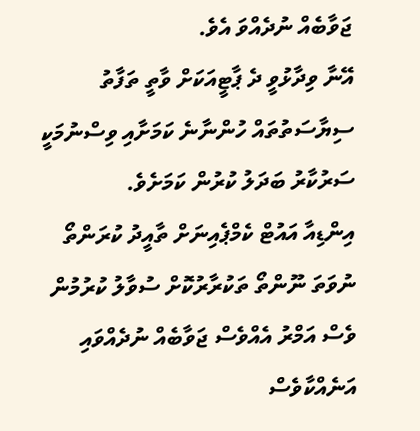ޖަވާބެއް ނުދެއްވަ އެވެ.
އޭނާ ވިދާޅުވީ ދެ ޕާޓީއަކަށް ވާތީ ތަފާތު ސިޔާސަތުތައް ހުންނާނެ ކަމަށާއި ވިސްނުމަކީ ސަރުކާރު ބަދަލު ކުރުން ކަމަށެވެ.
އިންޑިއާ އައުޓް ކެމްޕެއިނަށް ތާއީދު ކުރަންތޯ ނުވަތަ ނޫންތޯ ތަކުރާރުކޮށް ސުވާލު ކުރުމުން ވެސް އަމްރު އެއްވެސް ޖަވާބެއް ނުދެއްވައި އަނެއްކާވެސް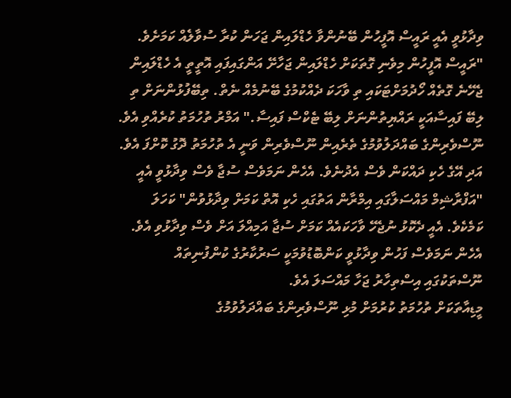ވިދާޅުވީ އެއީ ރައީސް އޮފީހުން ބޭނުންވާ ހެޑްލައިން ޖަހަން ކުރާ ސުވާލެއް ކަމަށެވެ.
"ރައީސް އޮފީހުން މިވެނި ގޮތަކަށް ހެޑްލައިން ޖަހާށޭ އަންގައިފައި އޮތީތީ އެ ހެޑްލައިން ޖެހޭނެ ގޮތެއް ހޯދުމަށްޓަކައި ތި ވާހަކަ ދެއްކުމުގެ ބޭނުމެއް ނެތް. ތިބޭފުޅުންނަށް ތި ލިބޭ ފައިސާއަކީ ރައްޔިތުންނަށް ލިބޭ ޓެކްސް ފައިސާ." އަމްރު ތުހުމަތު ކުރެއްވި އެވެ.
ނޫސްވެރިންގެ ބައްދަލުވުމުގެ ތެރެއިން ނޫސްވެރިން ވަނީ އެ ތުހުމަތު ދޮގު ކޮށްފަ އެވެ. އަދި އޭގެ ހެކި ދައްކަން ވެސް އެދުނެވެ. އެހެން ނަމަވެސް ސުޖާ ވެސް ވިދާޅުވީ އެއީ "އަފްރާޝިމް މައްސަލާގައި އިމްރާން އަތުގައި ހެކި އޮތް ކަމަށް ވިދާޅުވުން" ކަހަލަ ކަމެކެވެ. އެއީ ދެކޮޅު ނުޖެހޭ ވާހަކައެއް ކަމަށް ސުޖާ އަމިއްލަ އަށް ވެސް ވިދާޅުވި އެވެ.
އެހެން ނަމަވެސް ފަހުން ވިދާޅުވީ ކަންބޮޑުވުމަކީ ސަރުކާރުގެ ކުންފުނިތައް ނޫސްތަކުގައި އިސްތިހާރު ޖަހާ މައްސަލަ އެވެ.
މީޑިއާތަކަށް ތުހުމަތު ކުރުމަށް މުޅި ނޫސްވެރިންގެ ބައްދަލުވުމުގެ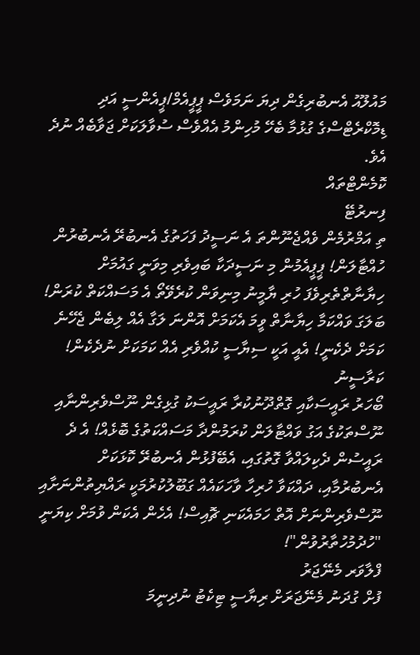މައުލޫއު އެނބުރިގެން ދިޔަ ނަމަވެސް ޕީޕީއެމް/ޕީއެންސީ އަދި ޑިމޮކްރެޓްސްގެ ގުޅުމާ ބެހޭ މުހިންމު އެއްވެސް ސުވާލަކަށް ޖަވާބެއް ނުދެ އެވެ.
ކޮމެންޓްތައް
ފިނރުޓޭ
ތި އަމްރުމެން ވެއްޖެނޫންތަ އެ ނަސީދު ފަހަތުގެ އެނބުރޭ އެނބުރުން ހުއްޓާލަން! ޕީޕީއެމުން މި ނަސީދަކާ ބައިވެރި މިވަނީ ގައުމަށް ހިޔާނާތްތެރިވެފަ ހުރި ޔާމީނު މިނިވަން ކުރެވޭތޯ އެ މަސައްކަތް ކުރަން! ބަލަގަ ވައްކަމާ ހިޔާނާތް ވީމަ އެކަމަށް އޮންނަ ލަގާ އެއް ލިބެން ޖެހޭނެ ކަމަށް ދެކެނީ! އެއީ އަކީ ސިޔާސީ ކުއްވެރި އެއް ކަމަކަށް ނުދެކެން!
ކަރާސީނު
ބޯހަރު ރައީސަކާއި ގޮތްދޫނުކުރާ ރައީސަކު ގުޅިގެން ނޫސްވެރިންނާއި ނޫސްތަކުގެ އަގު ވައްޓާލަން ކުރަމުންދާ މަސައްކަތުގެ ބޮޅެއް! އެ ދެ ރައީސުން ދެކިލައްވާ ގޮތުގައި، އެބޭފުޅުން އެނބުރޭ ކޮޅަކަށް އެނބުރުމާއި، ދައްކަވާ ހުރިހާ ވާހަކައެއް ގަބޫލުކުރުމަކީ ރައްޔިތުންނަށާއި ނޫސްވެރިންނަށް އޮތް ހަމައެކަނި ޗޮއިސް! އެހެން އެކަން ވުމަށް ކިޔަނީ "ހުދުމުހުތާރުވުން"!
ފްލާވަރ މެނޭޖަރު
ފުށް ގުދަނު މެނޭޖަރަށް ރިޔާސީ ޓިކެޓު ނުދިނީމަ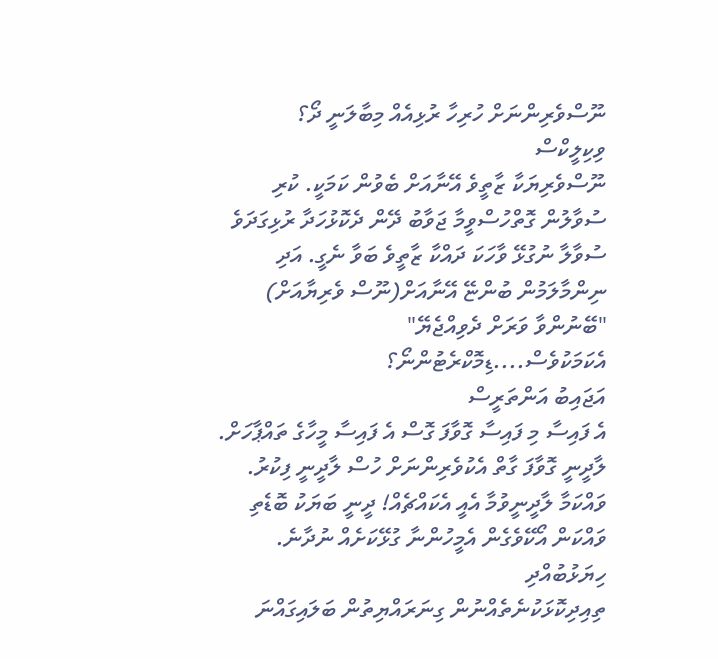ނޫސްވެރިންނަށް ހުރިހާ ރުޅިއެއް މިބާލަނީ ދޯ؟
ވިކިލީކްސް
ނޫސްވެރިޔަކާ ޒާތީވެ އޭނާއަށް ބެވުން ކަމަކީ. ކުރި ސުވާލުން ގޮތްހުސްވީމާ ޖަވާބު ދޭން ދެކޮޅުހަދާ ރުޅިގަދަވެ ސުވާލާ ނުގުޅޭ ވާހަކަ ދައްކާ ޒާތީވެ ބަވާ ނެގީ. އަދި ނިންމާލަމުން ބުންޏޭ އޭނާއަށް(ނޫސް ވެރިޔާއަށް) "ބޭނުންވާ ވަރަށް ދެވިއްޖެޔޭ" އެކަމަކުވެސް....ޑިމޮކްރެޓުންނޯ؟
އަޖައިބު އަންތަރީސް
އެ ފައިސާ މި ފައިސާ ގޮވާފަ ގޮސް އެ ފައިސާ މީހާގެ ތައްޕާހަށް. ލާދީނީ ގޮވާފަ ގާތް އެކުވެރިންނަށް ހުސް ލާދީނީ ފިކުރު. ވައްކަމާ ލާދީނީވުމާ އެއީ އެކައްޗެއް! ދީނީ ބަޔަކު ބޮޑެތި ވައްކަން އޯކޭވެގެން އެމީހުންނާ ގުޅޭކަށެއް ނުދާނެ.
ހިޔަޅުބުއްދި
ތިއިދިކޮޅަކުނެތެއްނުން ގިނަރައްޔިތުން ބަލައިގައްނަ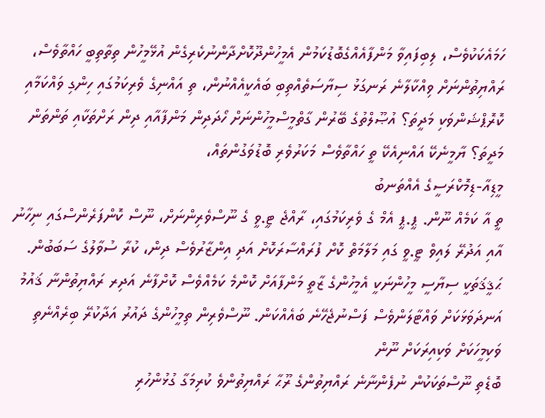ހަމައެކަކުވެސް، ލިބިފައިވާ މަންފާއެއްގެބޮޑުކަމުން އެމީހުންދޫކޮށްދާންނުކެރިގެން އުޅޭމީހުން ތިތާތިބީ ހައްތާވެސް، ރައްޔިތުންނަށް ވިއްކާލާނެ ރަނގަޅު ސިޔާސަތެއްތިބި ބައެކީއެއްނުން، ތި އައްނިގެ ވެރިކަމުގައި ހިންގި ވައްކަމާއި ކޮރޮޕްޝަންވަކި މަދީތަ؟ އުޞޫލްތުގެ ބޭރުން ގާތްމީސްމީހުންނަށް ހޯދަދިން މަންފާއާއި ދިން ރަށްތަކާއި ތަންތަން މަދީތަ؟ ޔާމީނެކޭ އައްނިއެކޭ ތީ ހައްތާވެސް މަކަރުވެރި ބޮޑުވަގުންތައް،
މީޑިއާ-ޑިމޮކްރަސީގެ އެއްތަނބު
ތީ އާ ކަމެއް ނޫން. ޕީ.ޕީ އެމް ގެ ވެރިކަމުގައި، ރާއްޖެ ޓީ.ވީ ގެ ނޫސްވެރިންނަށް، ނޫސް ކޮންފަރެންސްގައި ނިހާނު އާއި އަދުރޭ ލައިވް ޓީ.ވީ ގައި މަލާމަތް ކޮށް ފުރައްސާރަކޮށް އަދި އިންޒާރުވެސް ދިން، ކުރާ ސުވާލުގެ ސަބަބުން. ޙަޤީޤަތަކީ ސިޔާސީ މީހުންނަކީ އެމީހުންގެ ޒާތީ މަންފާއަށް ކޮންމެ ކަމެއްވެސް ކޮށްފާނެ އަދިރ ރައްޔިތުންނާ ޤައުމު އަނދަވަޅަކަށް ވައްޓާލަންވެސް ފަސްނުޖެހޭނެ ބައެއްކަން. ނޫސްވެރިން ތިމީހުންގެ ދައުރު އަދާކުރޭ ބިރެއްނެތި
ވަކިމީހަކަށް ވަކިއިރަކަށް ނޫން
ބޮޑެތި ނޫސްތަކަކުން ނުފެންނާނެ ރައްޔިތުންގެ ރޫޙާ ރައްޔިތުންވެ ކުރިމަގާ ގުޅުންހުރި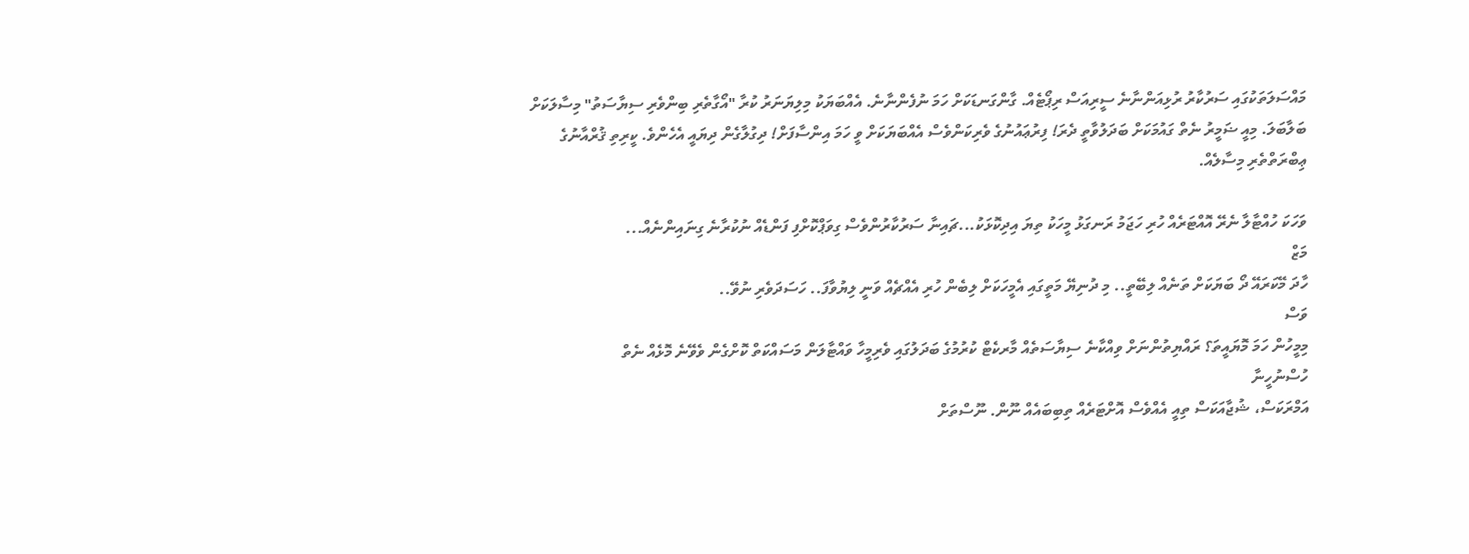މައްސަލަތަކުގައި ސަރުކާރު ރުޅިއަންނާނެ ސީރިއަސް ރިޕޯޓެއް. ގާންގަނޑަކަށް ހަމަ ނުފެންނާނެ. އެއްބަޔަކު މިލިޔަނަރު ކުރާ "އޯގާތެރި ބިންވެރި ސިޔާސަތު" މިސާލަކަށް ބަލާބަލަ. މިއީ ޟަމީރު ނެތް ގައުމަކަށް ބަދަލުވާތީ ދެރަ! ފިރުޢައުނުގެ ވެރިކަންވެސް އެއްބަޔަކަށް ވީ ހަމަ އިންސާފަށް! ދިގުލާގެން ދިޔައީ އެހެންވެ. ކީރިތި ޤުރްއާނުގެ ޢިބްރަތްތެރި މިސާލެއް.

ވަހަކަ ހުއްޓާލާ ނެރޭ އޮއްޓަރެއް ހުރި ހަޖަމު ރަނގަޅު މީހަކު ތިޔަ އިދިކޮޅަކު...ޗައިނާ ސަރުކާރުންވެސް ގިވަޕްކޮށްފި ފަންޑެއް ނުކުރާނެ ގިނައިންނެއް...
މަޒް
ހާދަ މޭކަރައޭ ދޯ ބަޔަކަށް ތަނެއް ލިބޭތީ.. މި ދުނިޔޭ މަތީގައި އެމީހަކަށް ލިބެން ހުރި އެއްޗެއް ވަނީ ލިޔުވާފަ.. ހަސަދަވެރި ނުވޭ..
ވަސް
މިމީހުން ހަމަ މޮޔައީތަ؟ ރައްޔިތުންނަށް ވިއްކާނެ ސިޔާސަތެއް މާރކެޓް ކުރުމުގެ ބަދަލުގައި ވެރިމީހާ ވައްޓާލަން މަސައްކަތް ކޮށްގެން ވެވޭނެ މޮޅެއް ނެތް
ހުސްނުހީނާ
އަމްރަކަސް، ޝުޖާއަކަސް ތިއީ އެއްވެސް އޮށްޓަރެއް ތިބިބައެއް ނޫން. ނޫސްތަށް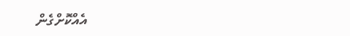އެއްކޮށްގެން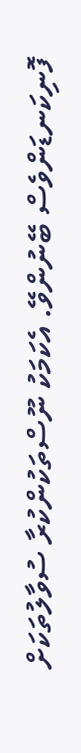ފޮނިކަނޑަންވެސް ބޭނުންވޭ. އެކަމަކު ނޫސްތަކުންކުރާ ސުވާލުތަކަށް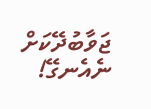ޖަވާބުދޭކަށް ނެއެނގޭ!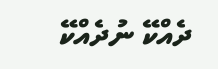ދެއްކޭ ނުދެއްކޭ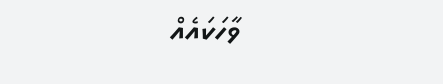ވާހަކައެއް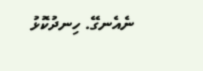ނެއެނގޭ. ހިނދުކޮޅު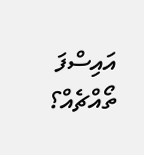އައިސްފަ ތޯއްޗެއް؟